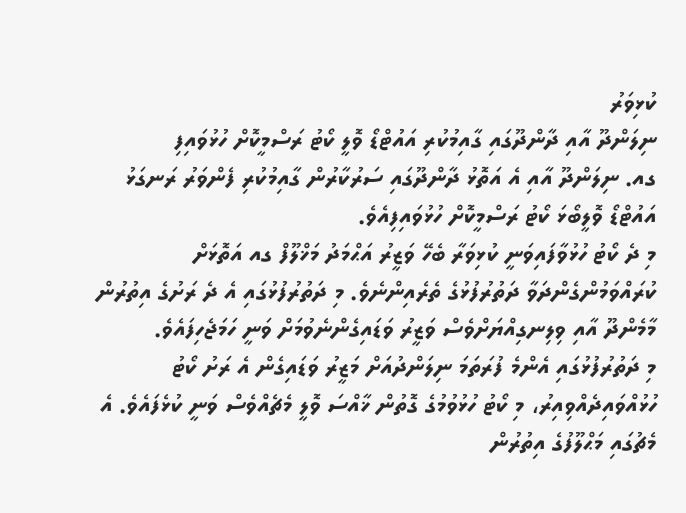ކުޅިވަރު
ނިލަންދޫ އާއި ދާންދޫގައި ގާއިމުކުރި އައުޓްޑޯ ވޮލީ ކޯޓު ރަސްމީކޮށް ހުޅުވައިފި
ގއ. ނިލަންދޫ އާއި އެ އަތޮޅު ދާންދޫގައި ސަރުކާރުން ގާއިމުކުރި ފެންވަރު ރަނގަޅު އައުޓްޑޯ ވޮލީބޯޅަ ކޯޓު ރަސްމީކޮށް ހުޅުވައިފިއެވެ.
މި ދެ ކޯޓު ހުޅުވާފައިވަނީ ކުޅިވަރާ ބެހޭ ވަޒީރު އަޙްމަދު މަޚްލޫފް ގއ އަތޮޅަށް ކުރައްވަމުންގެންދަވާ ދަތުރުފުޅުގެ ތެރެއިންނެވެ. މި ދަތުރުފުޅުގައި އެ ދެ ރަށުގެ އިތުރުން މާމެންދޫ އާއި ވިލިނގިއްޔަށްވެސް ވަޒީރު ވަޑައިގެންނެވުމަށް ވަނީ ހަމަޖެހިފައެވެ.
މި ދަތުރުފުޅުގައި އެންމެ ފުރަތަމަ ނިލަންދުއަށް މަޒީރު ވަޑައިގެން އެ ރަށު ކޯޓު ހުޅުއްވައިދެއްވިއިރު، މި ކޯޓު ހުޅުވުމުގެ ގޮތުން ޚާއްސަ ވޮލީ މެޗެއްވެސް ވަނީ ކުޅެފައެވެ. އެ މެޗުގައި މަޙްލޫފުގެ އިތުރުން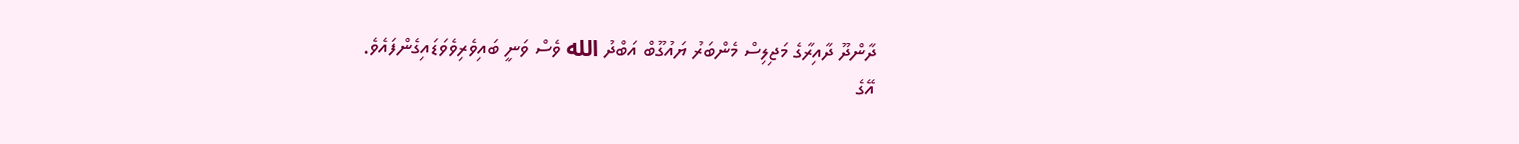ދާންދޫ ދާއިރާގެ މަޖިލިސް މެންބަރު ޔައުގޫބް އަބްދު الله ވެސް ވަނީ ބައިވެރިވެވަޑައިގެންފައެވެ.
އޭގެ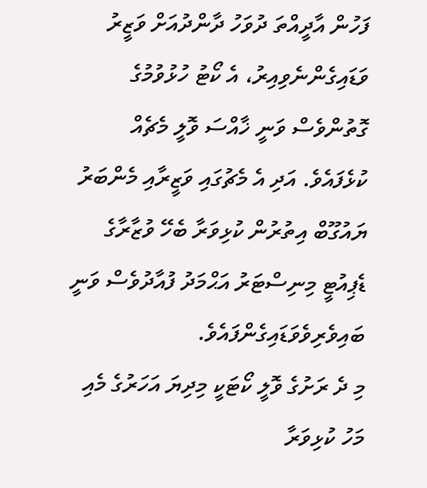ފަހުން އާދީއްތަ ދުވަހު ދާންދުއަށް ވަޒީރު ވަޑައިގެންނެވިއިރު، އެ ކޯޓު ހުޅުވުމުގެ ގޮތުންވެސް ވަނީ ޚާއްސަ ވޮލީ މެޗެއް ކުޅެފައެވެ. އަދި އެ މެޗުގައި ވަޒީރާއި މެންބަރު ޔައުގޫބް އިތުރުން ކުޅިވަރާ ބެހޭ ވުޒާރާގެ ޑެޕިއުޓީ މިނިސްޓަރު އަޙްމަދު ފުއާދުވެސް ވަނީ ބައިވެރިވެވަޑައިގެންފައެވެ.
މި ދެ ރަށުގެ ވޮލީ ކޯޓަކީ މިދިޔަ އަހަރުގެ މެއި މަހު ކުޅިވަރާ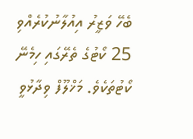ބެހޭ ވަޒީރު އިއުލާނުކުރެއްވި 25 ކޯޓުގެ ތެރޭގައި ހިމެނޭ ކޯޓުތަކެވެ. މަޚްލޫފް ވިދާޅުވީ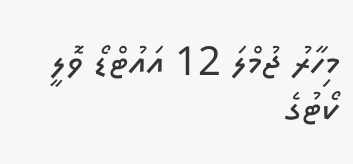މިހާރު ޖުމްލަ 12 އައުޓްޑޯ ވޮލީ ކޯޓުގެ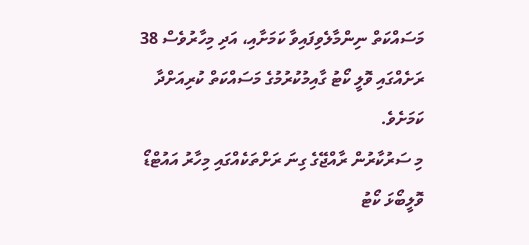މަސައްކަތް ނިންމާލެވިފައިވާ ކަމަށާއި، އަދި މިހާރުވެސް 38 ރަށެއްގައި ވޮލީ ކޯޓު ގާއިމުކުރުމުގެ މަސައްކަތް ކުރިއަށްދާ ކަމަށެވެ.
މި ސަރުކާރުން ރާއްޖޭގެ ގިނަ ރަށްތަކެއްގައި މިހާރު އައުޓްޑޯ ވޮލީބޯޅަ ކޯޓު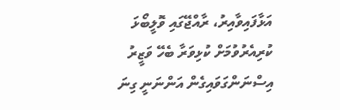އަޅާފައިވާއިރު، ރާއްޖޭގައި ވޮލީބޯޅަ ކުރިއެރުވުމަށް ކުޅިވަރާ ބެހޭ ވަޒީރު އިސްނަންގަވައިގެން އަންނަނީ ގިނަ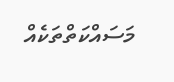މަސައްކަތްތަކެއް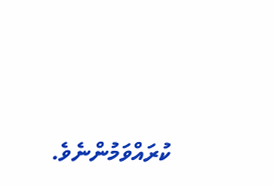ކުރައްވަމުންނެވެ.